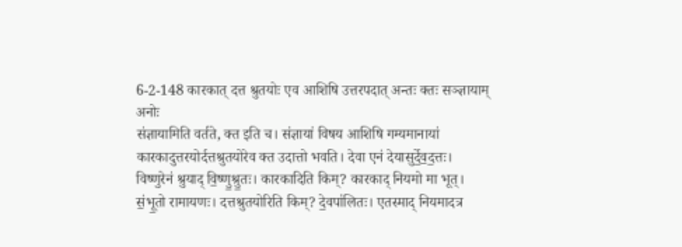6-2-148 कारकात् दत्त श्रुतयोः एव आशिषि उत्तरपदात् अन्तः क्तः सञ्ज्ञायाम् अनोः
संज्ञायामिति वर्तते, क्त इति च। संज्ञायां विषय आशिषि गम्यमानायां कारकादुत्तरयोर्दत्तश्रुतयोरेव क्त उदात्तो भवति। देवा एनं देयासुर्दे॒व॒द॒त्तः। विष्णुरेनं श्रुयाद् वि॒ष्णु॒श्रु॒तः। कारकादिति किम्? कारकाद् नियमो मा भूत्। सं॒भू॒तो रामायणः। दत्तश्रुतयोरिति किम्? दे॒वपा॑लितः। एतस्माद् नियमादत्र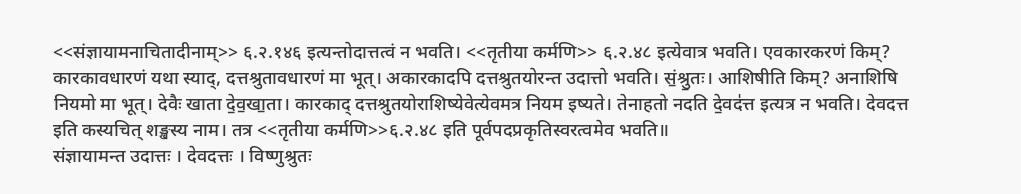<<संज्ञायामनाचितादीनाम्>> ६.२.१४६ इत्यन्तोदात्तत्वं न भवति। <<तृतीया कर्मणि>> ६.२.४८ इत्येवात्र भवति। एवकारकरणं किम्? कारकावधारणं यथा स्याद्, दत्तश्रुतावधारणं मा भूत्। अकारकादपि दत्तश्रुतयोरन्त उदात्तो भवति। सं॒श्रु॒तः। आशिषीति किम्? अनाशिषि नियमो मा भूत्। देवैः खाता दे॒व॒खा॒ता। कारकाद् दत्तश्रुतयोराशिष्येवेत्येवमत्र नियम इष्यते। तेनाहतो नदति दे॒वद॑त्त इत्यत्र न भवति। देवदत्त इति कस्यचित् शङ्खस्य नाम। तत्र <<तृतीया कर्मणि>>६.२.४८ इति पूर्वपदप्रकृतिस्वरत्वमेव भवति॥
संज्ञायामन्त उदात्तः । देवदत्तः । विष्णुश्रुतः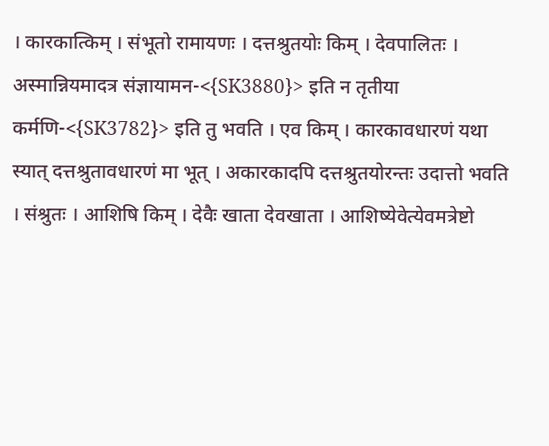। कारकात्किम् । संभूतो रामायणः । दत्तश्रुतयोः किम् । देवपालितः । अस्मान्नियमादत्र संज्ञायामन-<{SK3880}> इति न तृतीया कर्मणि-<{SK3782}> इति तु भवति । एव किम् । कारकावधारणं यथा स्यात् दत्तश्रुतावधारणं मा भूत् । अकारकादपि दत्तश्रुतयोरन्तः उदात्तो भवति । संश्रुतः । आशिषि किम् । देवैः खाता देवखाता । आशिष्येवेत्येवमत्रेष्टो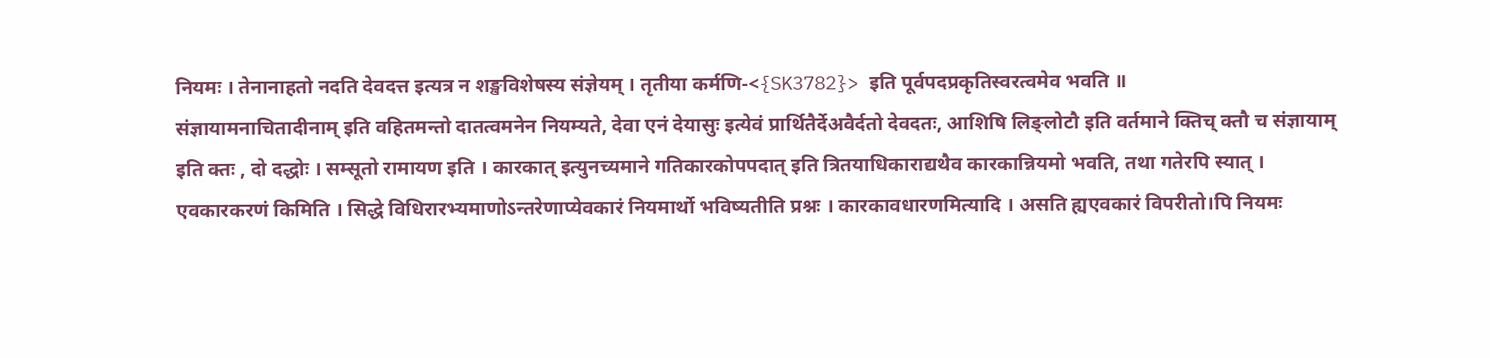नियमः । तेनानाहतो नदति देवदत्त इत्यत्र न शङ्खविशेषस्य संज्ञेयम् । तृतीया कर्मणि-<{SK3782}> इति पूर्वपदप्रकृतिस्वरत्वमेव भवति ॥
संज्ञायामनाचितादीनाम् इति वहितमन्तो दातत्वमनेन नियम्यते, देवा एनं देयासुः इत्येवं प्रार्थितैर्देअवैर्दतो देवदतः, आशिषि लिङ्लोटौ इति वर्तमाने क्तिच् क्तौ च संज्ञायाम् इति क्तः , दो दद्धोः । सम्सूतो रामायण इति । कारकात् इत्युनच्यमाने गतिकारकोपपदात् इति त्रितयाधिकाराद्यथैव कारकान्नियमो भवति, तथा गतेरपि स्यात् । एवकारकरणं किमिति । सिद्धे विधिरारभ्यमाणोऽन्तरेणाप्येवकारं नियमार्थो भविष्यतीति प्रश्नः । कारकावधारणमित्यादि । असति ह्यएवकारं विपरीतो।पि नियमः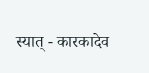स्यात् - कारकादेव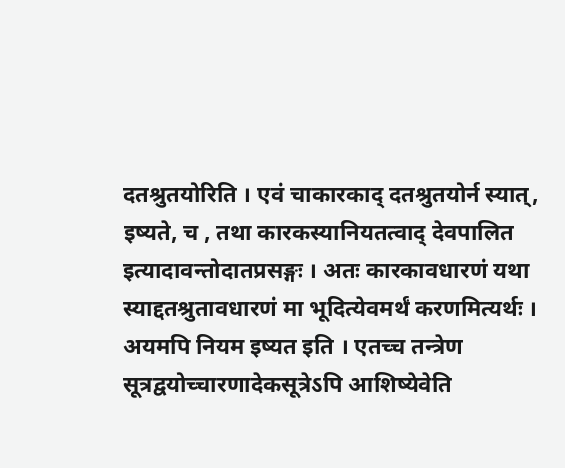दतश्रुतयोरिति । एवं चाकारकाद् दतश्रुतयोर्न स्यात्, इष्यते, च , तथा कारकस्यानियतत्वाद् देवपालित इत्यादावन्तोदातप्रसङ्गः । अतः कारकावधारणं यथा स्याद्दतश्रुतावधारणं मा भूदित्येवमर्थं करणमित्यर्थः । अयमपि नियम इष्यत इति । एतच्च तन्त्रेण सूत्रद्वयोच्चारणादेकसूत्रेऽपि आशिष्येवेति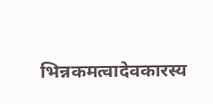भिन्नकमत्वादेवकारस्य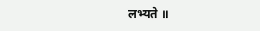लभ्यते ॥